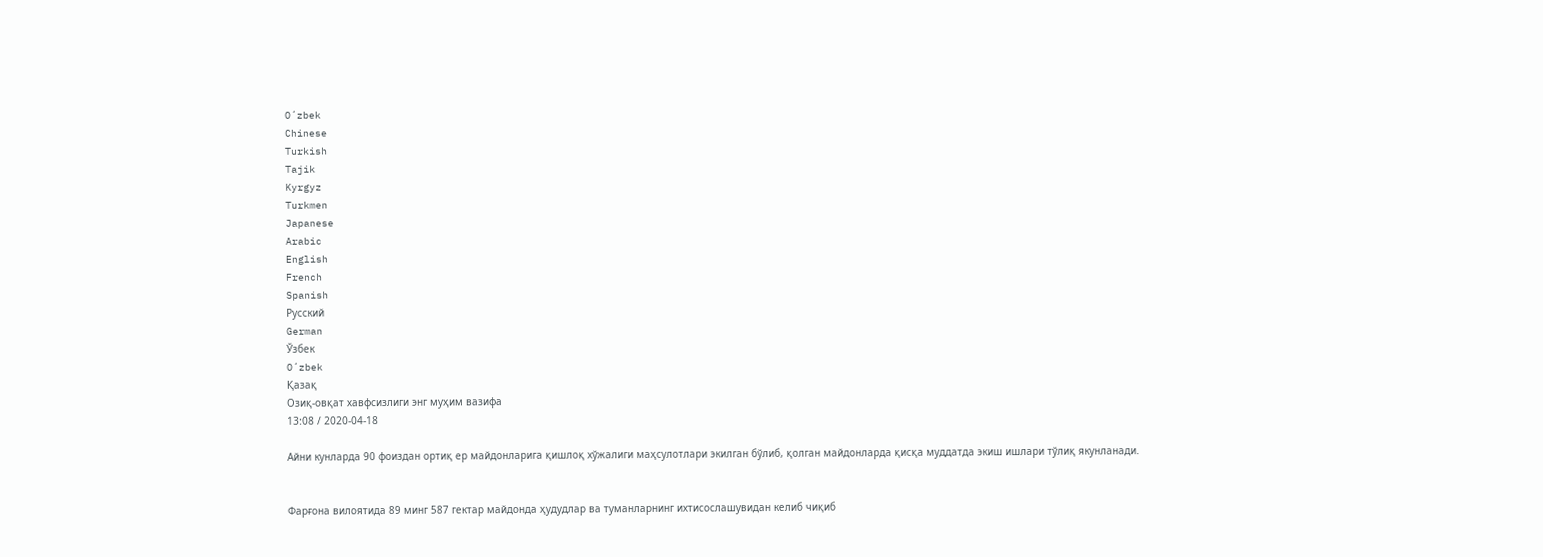Oʻzbek
Chinese
Turkish
Tajik
Kyrgyz
Turkmen
Japanese
Arabic
English
French
Spanish
Русский
German
Ўзбек
Oʻzbek
Қазақ
Озиқ-овқат хавфсизлиги энг муҳим вазифа
13:08 / 2020-04-18

Айни кунларда 90 фоиздан ортиқ ер майдонларига қишлоқ хўжалиги маҳсулотлари экилган бўлиб, қолган майдонларда қисқа муддатда экиш ишлари тўлиқ якунланади.


Фарғона вилоятида 89 минг 587 гектар майдонда ҳудудлар ва туманларнинг ихтисослашувидан келиб чиқиб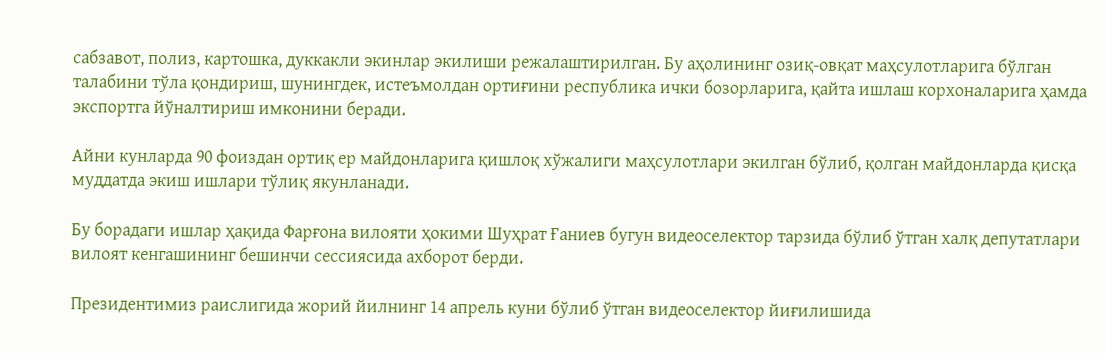сабзавот, полиз, картошка, дуккакли экинлар экилиши режалаштирилган. Бу аҳолининг озиқ-овқат маҳсулотларига бўлган талабини тўла қондириш, шунингдек, истеъмолдан ортиғини республика ички бозорларига, қайта ишлаш корхоналарига ҳамда экспортга йўналтириш имконини беради.

Айни кунларда 90 фоиздан ортиқ ер майдонларига қишлоқ хўжалиги маҳсулотлари экилган бўлиб, қолган майдонларда қисқа муддатда экиш ишлари тўлиқ якунланади.

Бу борадаги ишлар ҳақида Фарғона вилояти ҳокими Шуҳрат Ғаниев бугун видеоселектор тарзида бўлиб ўтган халқ депутатлари вилоят кенгашининг бешинчи сессиясида ахборот берди.

Президентимиз раислигида жорий йилнинг 14 апрель куни бўлиб ўтган видеоселектор йиғилишида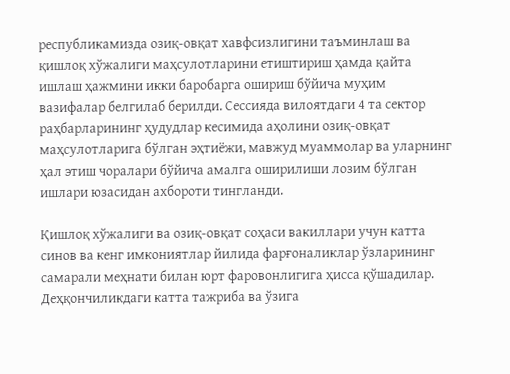республикамизда озиқ-овқат хавфсизлигини таъминлаш ва қишлоқ хўжалиги маҳсулотларини етиштириш ҳамда қайта ишлаш ҳажмини икки баробарга ошириш бўйича муҳим вазифалар белгилаб берилди. Сессияда вилоятдаги 4 та сектор раҳбарларининг ҳудудлар кесимида аҳолини озиқ-овқат маҳсулотларига бўлган эҳтиёжи, мавжуд муаммолар ва уларнинг ҳал этиш чоралари бўйича амалга оширилиши лозим бўлган ишлари юзасидан ахбороти тингланди.

Қишлоқ хўжалиги ва озиқ-овқат соҳаси вакиллари учун катта синов ва кенг имкониятлар йилида фарғоналиклар ўзларининг самарали меҳнати билан юрт фаровонлигига ҳисса қўшадилар. Деҳқончиликдаги катта тажриба ва ўзига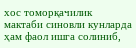хос томорқачилик мактаби синовли кунларда ҳам фаол ишга солиниб,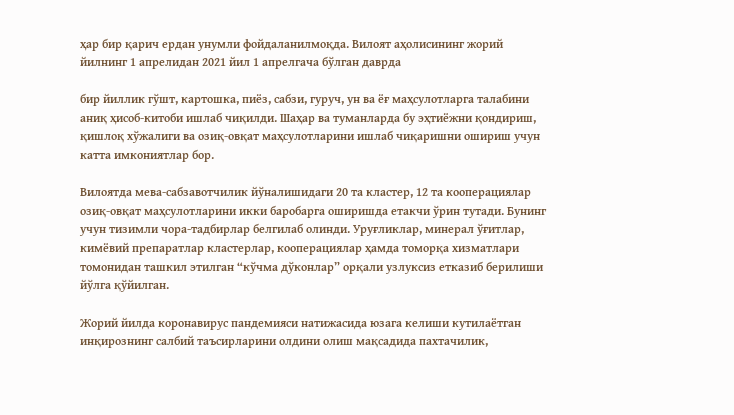ҳар бир қарич ердан унумли фойдаланилмоқда. Вилоят аҳолисининг жорий йилнинг 1 апрелидан 2021 йил 1 апрелгача бўлган даврда

бир йиллик гўшт, картошка, пиёз, сабзи, гуруч, ун ва ёғ маҳсулотларга талабини аниқ ҳисоб-китоби ишлаб чиқилди. Шаҳар ва туманларда бу эҳтиёжни қондириш, қишлоқ хўжалиги ва озиқ-овқат маҳсулотларини ишлаб чиқаришни ошириш учун катта имкониятлар бор.

Вилоятда мева-сабзавотчилик йўналишидаги 20 та кластер, 12 та кооперациялар озиқ-овқат маҳсулотларини икки баробарга оширишда етакчи ўрин тутади. Бунинг учун тизимли чора-тадбирлар белгилаб олинди. Уруғликлар, минерал ўғитлар, кимёвий препаратлар кластерлар, кооперациялар ҳамда томорқа хизматлари томонидан ташкил этилган “кўчма дўконлар” орқали узлуксиз етказиб берилиши йўлга қўйилган.

Жорий йилда коронавирус пандемияси натижасида юзага келиши кутилаётган инқирознинг салбий таъсирларини олдини олиш мақсадида пахтачилик,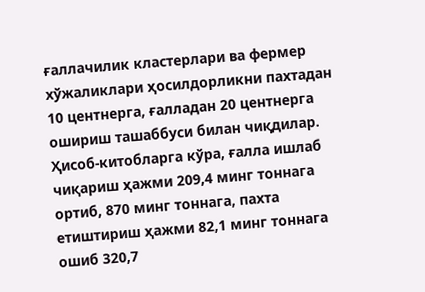ғаллачилик кластерлари ва фермер хўжаликлари ҳосилдорликни пахтадан 10 центнерга, ғалладан 20 центнерга ошириш ташаббуси билан чиқдилар. Ҳисоб-китобларга кўра, ғалла ишлаб чиқариш ҳажми 209,4 минг тоннага ортиб, 870 минг тоннага, пахта етиштириш ҳажми 82,1 минг тоннага ошиб 320,7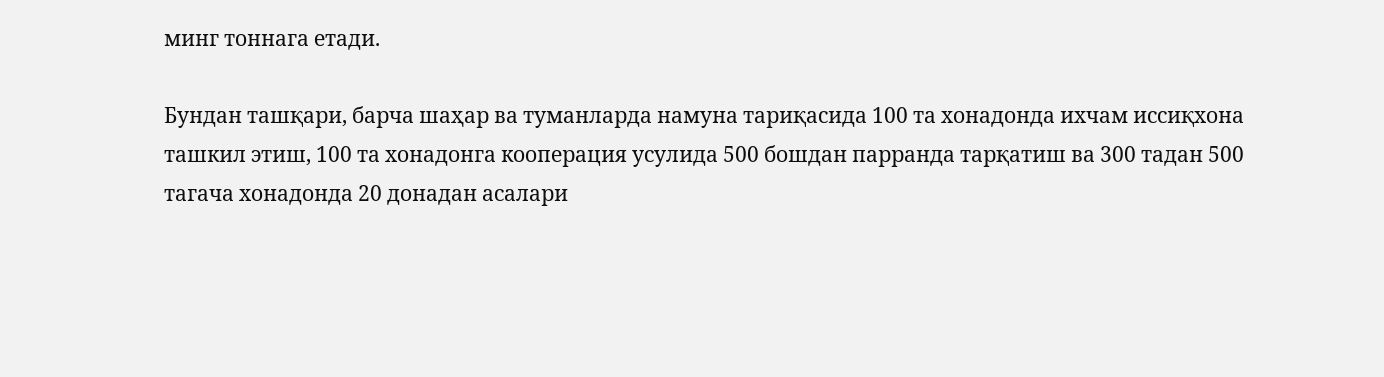минг тоннага етади.

Бундан ташқари, барча шаҳар ва туманларда намуна тариқасида 100 та хонадонда ихчам иссиқхона ташкил этиш, 100 та хонадонга кооперация усулида 500 бошдан парранда тарқатиш ва 300 тадан 500 тагача хонадонда 20 донадан асалари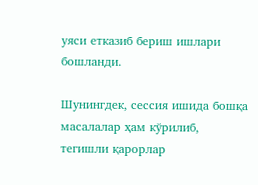уяси етказиб бериш ишлари бошланди.

Шунингдек, сессия ишида бошқа масалалар ҳам кўрилиб, тегишли қарорлар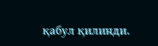қабул қилинди.